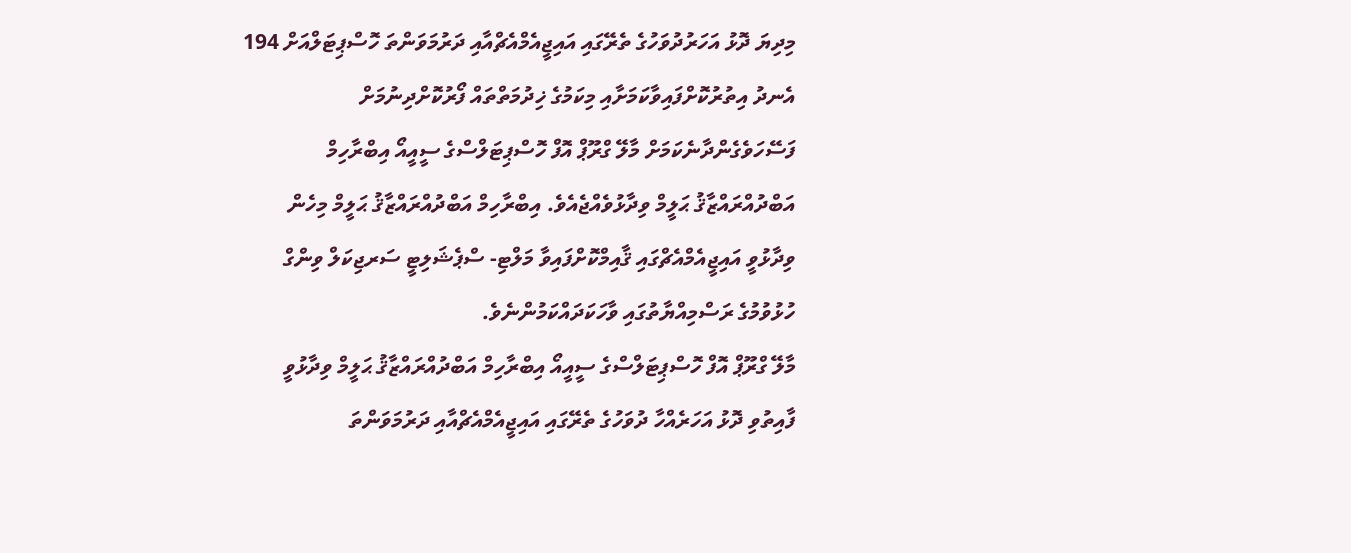މިދިޔަ ދޮޅު އަހަރުދުވަހުގެ ތެރޭގައި އައިޖީއެމްއެޗްއާއި ދަރުމަވަންތަ ހޮސްޕިޓަލްއަށް 194 އެނދު އިތުރުކޮށްފައިވާކަމަށާއި މިކަމުގެ ޚިދުމަތްތައް ފޯރުކޮށްދިނުމަށް ފަސޭހަވެގެންދާނެކަމަށް މާލޭ ގްރޫޕް އޮފް ހޮސްޕިޓަލްސްގެ ސީއީއޯ އިބްރާހިމް އަބްދުއްރައްޒާޤު ޙަލީމް ވިދާޅުވެއްޖެއެވެ. އިބްރާހިމް އަބްދުއްރައްޒާޤު ޙަލީމް މިހެން ވިދާޅުވީ އައިޖީއެމްއެޗްގައި ޤާއިމްކޮށްފައިވާ މަލްޓި- ސްޕެޝަލިޓީ ސަރޖިކަލް ވިންގް ހުޅުވުމުގެ ރަސްމިއްޔާތުގައި ވާހަކަދައްކަމުންނެވެ.
މާލޭ ގްރޫޕް އޮފް ހޮސްޕިޓަލްސްގެ ސީއީއޯ އިބްރާހިމް އަބްދުއްރައްޒާޤު ޙަލީމް ވިދާޅުވީ ފާއިތުވި ދޮޅު އަހަރެއްހާ ދުވަހުގެ ތެރޭގައި އައިޖީއެމްއެޗްއާއި ދަރުމަވަންތަ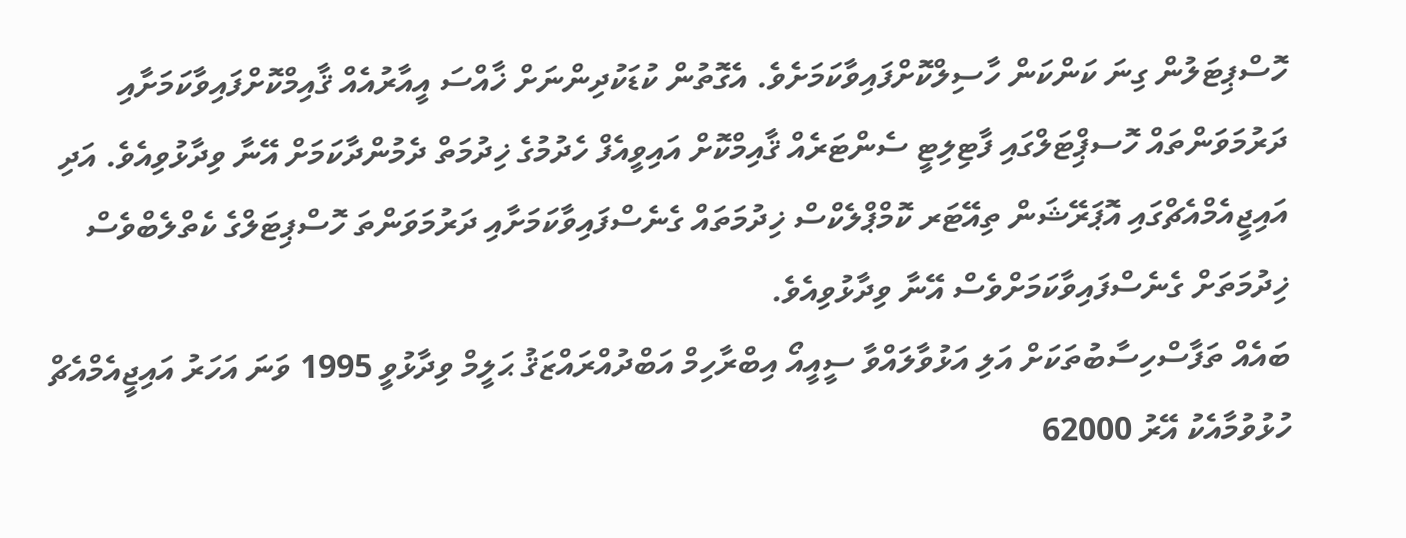ހޮސްޕިޓަލުން ގިނަ ކަންކަން ހާސިލްކޮށްފައިވާކަމަށެވެ. އެގޮތުން ކުޑަކުދިންނަށް ޚާއްސަ އީއާރުއެއް ޤާއިމްކޮށްފައިވާކަމަށާއި ދަރުމަވަންތައް ހޮސޕްިޓަލްގައި ފާޓިލިޓީ ސެންޓަރެއް ޤާއިމްކޮށް އައިވީއެފް ހެދުމުގެ ޚިދުމަތް ދެމުންދާކަމަށް އޭނާ ވިދާޅުވިއެވެ. އަދި އައިޖީއެމްއެޗްގައި އޮޕަރޭޝަން ތިއޭޓަރ ކޮމްޕްލެކްސް ޚިދުމަތައް ގެނެސްފައިވާކަމަށާއި ދަރުމަވަންތަ ހޮސްޕިޓަލްގެ ކެތްލެބްވެސް ޚިދުމަތަށް ގެނެސްފައިވާކަމަށްވެސް އޭނާ ވިދާޅުވިއެވެ.
ބައެއް ތަފާސްހިސާބުތަކަށް އަލި އަޅުވާލައްވާ ސީއީއޯ އިބްރާހިމް އަބްދުއްރައްޒަޤު ޙަލީމް ވިދާޅުވީ 1995 ވަނަ އަހަރު އައިޖީއެމްއެޗް ހުޅުވުމާއެކު އޭރު 62000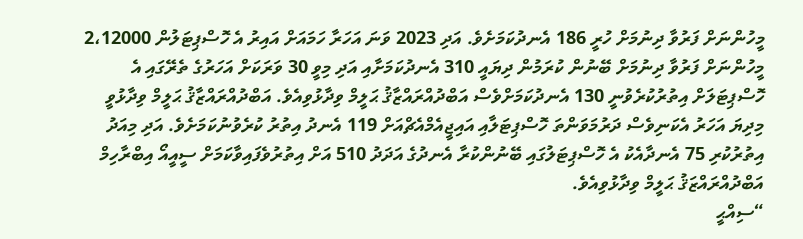މީހުންނަށް ފަރުވާ ދިނުމަށް ހުރީ 186 އެނދުކަމަށެވެ. އަދި 2023 ވަނަ އަހަރާ ހަމައަށް އައިރު އެ ހޮސްޕިޓަލުން 2،12000 މީހުންނަށް ފަރުވާ ދިނުމަށް ބޭނުން ކުރަމުން ދިޔައީ 310 އެނދުކަމަށާއި އަދި މިވީ 30 ވަރަކަށް އަހަރުގެ ތެރޭގައި އެ ހޮސްޕިޓަލަށް އިތުރުކުރެވުނީ 130 އެނދުކަމަށްވެސް އަބްދުއްރައްޒާޤު ޙަލީމް ވިދާޅުވިއެވެ. އަބްދުއްރައްޒާޤު ޙަލީމް ވިދާޅުވީ މިދިޔަ އަހަރު އެކަނިވެސް ދަރުމަވަންތަ ހޮސްޕިޓަލާއި އައިޖީއެމްއެޗްއަށް 119 އެނދު އިތުރު ކުރެވުނުކަމަށެވެ. އަދި މިއަދު އިތުރުކުރި 75 އެނދާއެކު އެ ހޮސްޕިޓަލުގައި ބޭނުންކުރާ އެނދުގެ އަދަދު 510 އަށް އިތުރުވެފައިވާކަމަށް ސީއީއޯ އިބްރާހިމް އަބްދުއްރައްޒަޤު ޙަލީމް ވިދާޅުވިއެވެ.
“ސިއްޙީ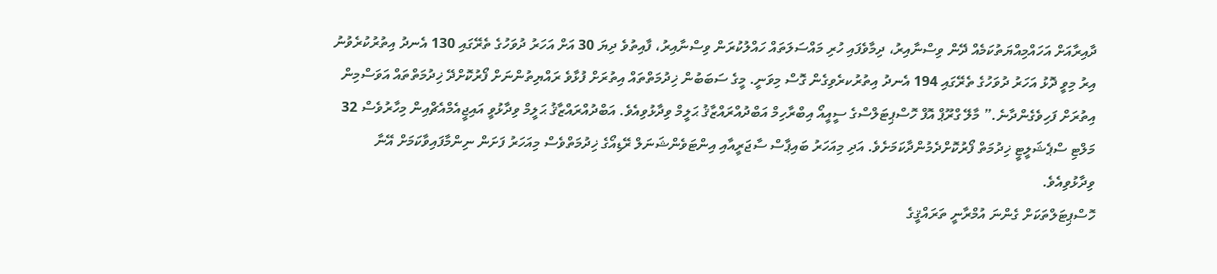ދާއިރާއަށް އަހައްމިއްޔަތުކަމެއް ދޭން ވިސްނާއިރު، ދިމާވެފައި ހުރި މައްސަލަތައް ހައްލުކުރަން ވިސްނާއިރު، ފާއިތުވެ ދިޔަ 30 އަށް އަހަރު ދުވަހުގެ ތެރޭގައި 130 އެނދު އިތުރުކުރެވުނު އިރު މިވީ ދޮޅު އަހަރު ދުވަހުގެ ތެރޭގައި 194 އެނދު އިތުރުކރެވިގެން ގޮސް މިވަނީ. މީގެ ސަބަބުން ޚިދުމަތްތައް އިތުރަށް ފުޅާވެ ރައްޔިތުންނަށް ފޯރުކޮށްދޭ ޚިދުމަތްތައް އަވަސްމިން އިތުރަށް ފަހިވެގެންދާނެ.” މާލޭ ގްރޫޕް އޮފް ހޮސްޕިޓަލްސްގެ ސީއީއޯ އިބްރާހިމް އަބްދުއްރައްޒާޤު ޙަލީމް ވިދާޅުވިއެވެ. އަބްދުއްރައްޒާޤު ޙަލީމް ވިދާޅުވީ އައިޖީއެމްއެޗްއިން މިހާރުވެސް 32 މަލްޓި ސްޕެޝަލީޓީ ޚިދުމަތް ފޯރުކޮށްދެމުންދާކަމަށެވެ. އަދި މިއަހަރު ބައިޕާސް ސާޖަރީއާއި އިންޓަވެންޝަނަލް ރޭޑިއޯގެ ޚިދުމަތްވެސް މިއަހަރު ފަށަން ނިންމާފައިވާކަމަށް އޭނާ ވިދާޅުވިއެވެ.
ހޮސްޕިޓަލްތަކަށް ގެންނަ އުމްރާނީ ތަރައްޤީގެ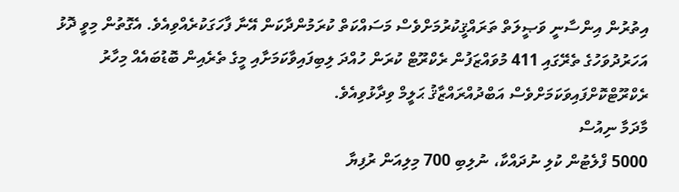އިތުރުން އިންސާނީ ވަޞީލަތް ތަރައްޤީކުރުމަށްވެސް މަސައްކަތް ކުރަމުންދާކަން އޭނާ ފާހަގަކުރެއްވިއެވެ. އެގޮތުން މިވީ ދޮޅު އަހަރުދުވަހުގެ ތެރޭގައި 411 މުވައްޒަފުން ރެކްރޫޓް ކުރަން ހުއްދަ ލިބިފައިވާކަމަށާއި މީގެ ތެރެއިން ބޮޑުބައެއް މިހާރު ރެކްރޫޓްކޮށްފައިވަކަމަށްވެސް އަބްދުއްރައްޒާޤު ޙަލީމް ވިދާޅުވިއެވެ.
މާދަމާ ނިއުސް
5000 ފްލެޓުން ކުލި ނުދައްކާ، ނުލިބި 700 މިލިއަން ރުފިޔާ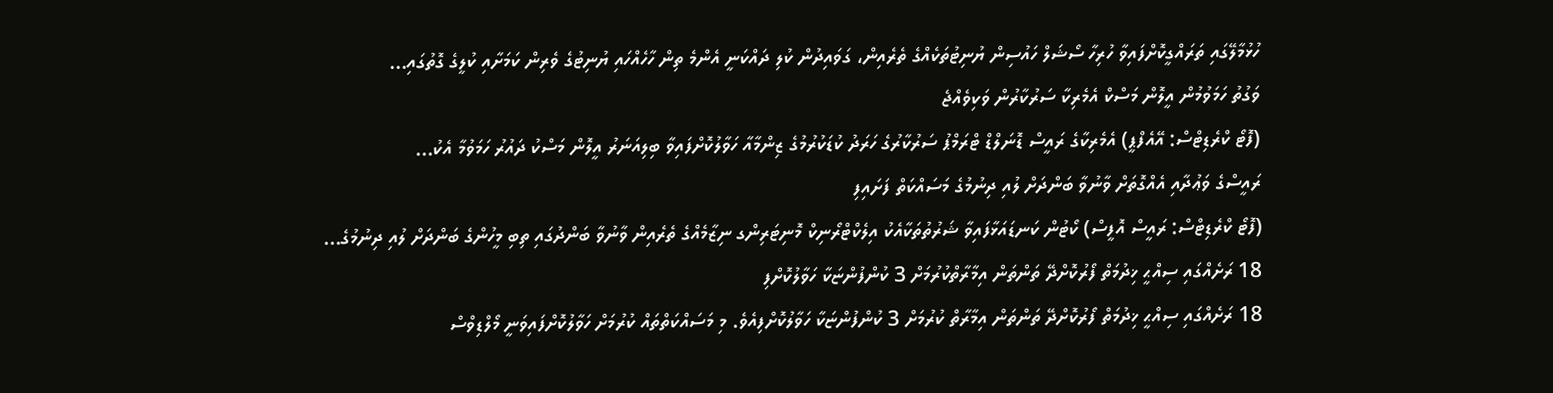ހުޅުމާލޭގައި ތަރައްގީކޮށްފައިވާ ހުރިހާ ސޯޝަލް ހައުސިން ޔުނިޓުތަކެއްގެ ތެރެއިން، ގަވައިދުން ކުލި ދައްކަނީ އެންމެ ތިން ހާހެއްހައި ޔުނިޓުގެ ވެރިން ކަމަށާއި ކުލީގެ ގޮތުގައި...
ވަގުތު ހަމަވުމުން އީލޮން މަސްކް އެމެރިކާ ސަރުކާރުން ވަކިވެއްޖެ
(ފޮޓޯ ކްރެޑިޓްސް: އޭއެފްޕީ) އެމެރިކާގެ ރައީސް ޑޮނަލްޑް ޓްރަމްޕު ސަރުކާރުގެ ހަރަދު ކުޑަކުރުމުގެ ޒިންމާއާ ހަވާލުކޮށްފައިވާ ބިލިއަނަރު އީލޮން މަސްކު ދައުރު ހަމަވުމާ އެކު...
ރައީސްގެ ވަޢުދާއި އެއްގޮތަށް ވާނުވާ ބަންދަށް ލުއި ދިނުމުގެ މަސައްކަތް ފަށައިފި
(ފޮޓޯ ކްރެޑިޓްސް: ރައީސް އޮފީސް) ކޯޓުން ކަނޑައަޅާފައިވާ ޝަރުތުތަކާއެކު އިލެކްޓްރޯނިކް މޮނިޓަރިންގ ނިޒާމެއްގެ ތެރެއިން ވާނުވާ ބަންދުގައި ތިބި މީހުންގެ ބަންދަށް ލުއި ދިނުމުގެ...
18 ރަށެއްގައި ސިއްޙީ ޚިދުމަތް ފޯރުކޮށްދޭ ތަންތަން އިމާރާތްކުރުމަށް 3 ކުންފުންޏަކާ ހަވާލުކޮށްފި
18 ރަށެއްގައި ސިއްޙީ ޚިދުމަތް ފޯރުކޮށްދޭ ތަންތަން އިމާރާތް ކުރުމަށް 3 ކުންފުންޏަކާ ހަވާލުކޮށްފިއެވެ. މި މަސައްކަތްތައް ކުރުމަށް ހަވާލުކޮށްފައިވަނީ މޯލްޑިވްސް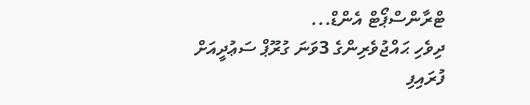ޓްރާންސްޕޯޓް އެންޑް...
ދިވެހި ޙައްޖުވެރިންގެ 3ވަނަ ގުރޫޕް ސަޢުދީއަށް ފުރައިފި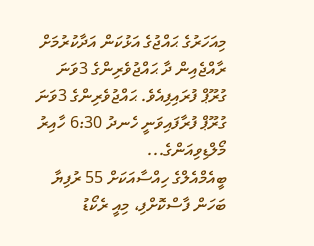މިއަހަރުގެ ޙައްޖުގެ އަޅުކަން އަދާކުރުމަށް ރާއްޖެއިން ދާ ޙައްޖުވެރިންގެ 3ވަނަ ގުރޫޕް ފުރައިފިއެވެ. ޙައްޖުވެރިންގެ 3ވަނަ ގުރޫޕް ފުރާފައިވަނީ ހެނދު 6:30 ހާއިރު މޯލްޑިވިއަންގެ...
ބީއެމްއެލްގެ ހިއްސާއަކަށް 55 ރުފިޔާ ބަހަން ފާސްކޮށްފި، މިއީ ރެކޯޑު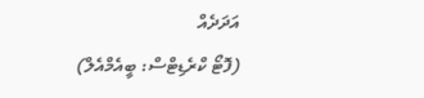އަދަދެއް
(ފޮޓޯ ކްރެޑިޓްސް: ބީއެމްއެލް)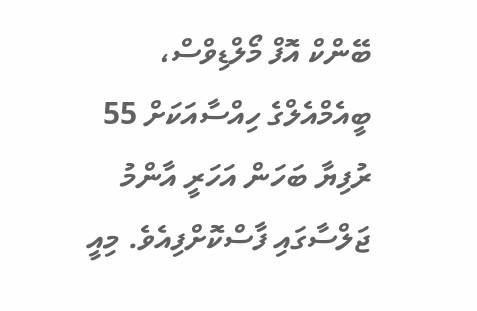ބޭންކް އޮފް މޯލްޑިވްސް، ބީއެމްއެލްގެ ހިއްސާއަކަށް 55 ރުފިޔާ ބަހަން އަހަރީ އާންމު ޖަލްސާގައި ފާސްކޮށްފިއެވެ. މިއީ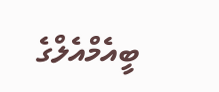ބީއެމްއެލްގެ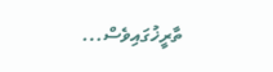ތާރީޚުގައިވެސް...